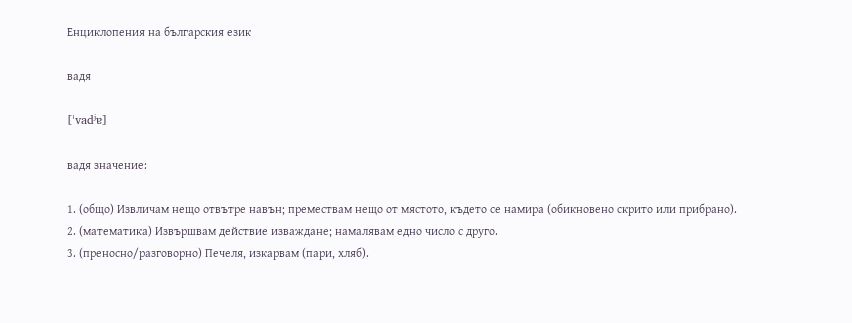Енциклопения на българския език

вадя

[ˈvadʲɐ]

вадя значение:

1. (общо) Извличам нещо отвътре навън; премествам нещо от мястото, където се намира (обикновено скрито или прибрано).
2. (математика) Извършвам действие изваждане; намалявам едно число с друго.
3. (преносно/разговорно) Печеля, изкарвам (пари, хляб).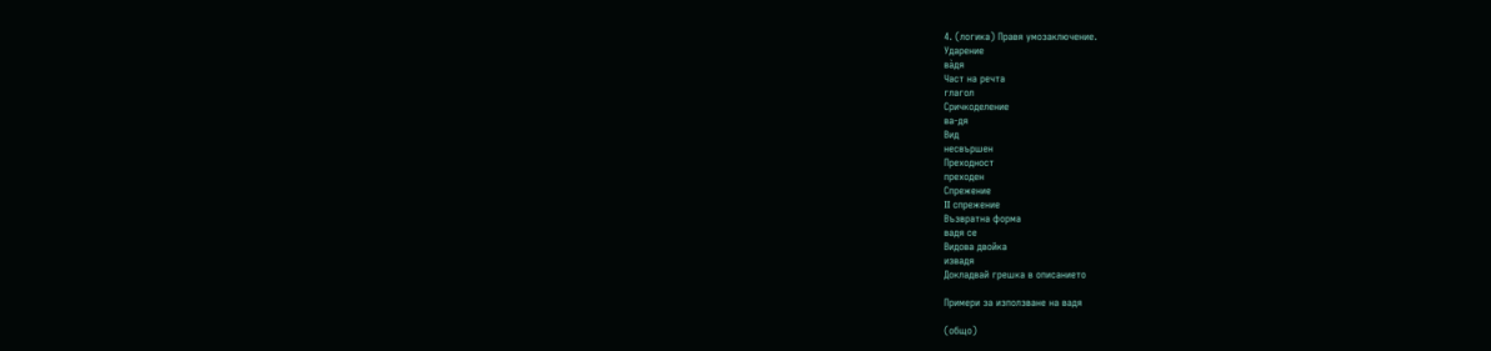4. (логика) Правя умозаключение.
Ударение
ва̀дя
Част на речта
глагол
Сричкоделение
ва-дя
Вид
несвършен
Преходност
преходен
Спрежение
II спрежение
Възвратна форма
вадя се
Видова двойка
извадя
Докладвай грешка в описанието

Примери за използване на вадя

(общо)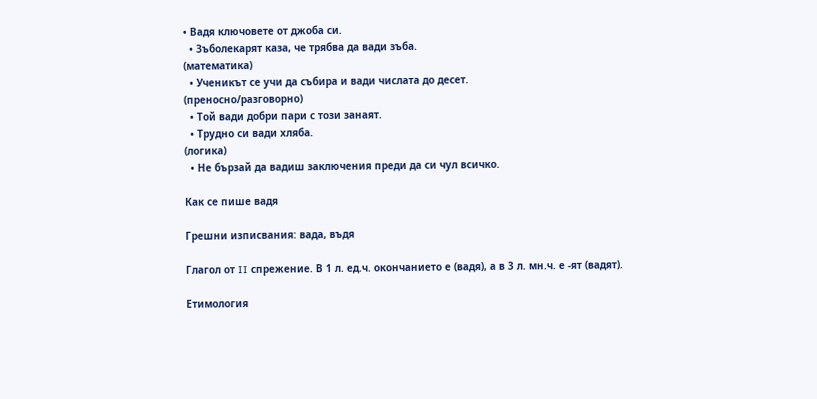• Вадя ключовете от джоба си.
  • Зъболекарят каза, че трябва да вади зъба.
(математика)
  • Ученикът се учи да събира и вади числата до десет.
(преносно/разговорно)
  • Той вади добри пари с този занаят.
  • Трудно си вади хляба.
(логика)
  • Не бързай да вадиш заключения преди да си чул всичко.

Как се пише вадя

Грешни изписвания: вада, въдя

Глагол от II спрежение. В 1 л. ед.ч. окончанието е (вадя), а в 3 л. мн.ч. е -ят (вадят).

Етимология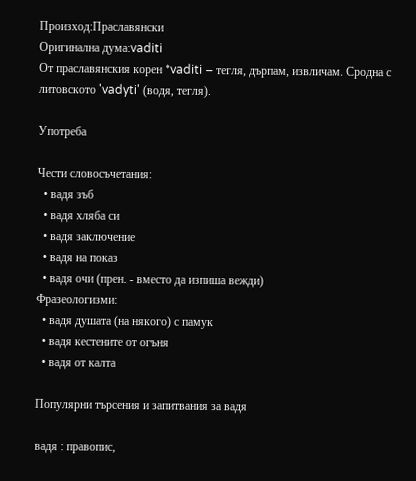Произход:Праславянски
Оригинална дума:vaditi
От праславянския корен *vaditi – тегля, дърпам, извличам. Сродна с литовското 'vadyti' (водя, тегля).

Употреба

Чести словосъчетания:
  • вадя зъб
  • вадя хляба си
  • вадя заключение
  • вадя на показ
  • вадя очи (прен. - вместо да изпиша вежди)
Фразеологизми:
  • вадя душата (на някого) с памук
  • вадя кестените от огъня
  • вадя от калта

Популярни търсения и запитвания за вадя

вадя : правопис,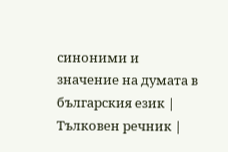синоними и значение на думата в българския език | Тълковен речник |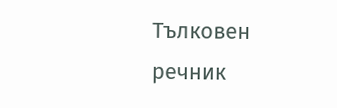Тълковен речник